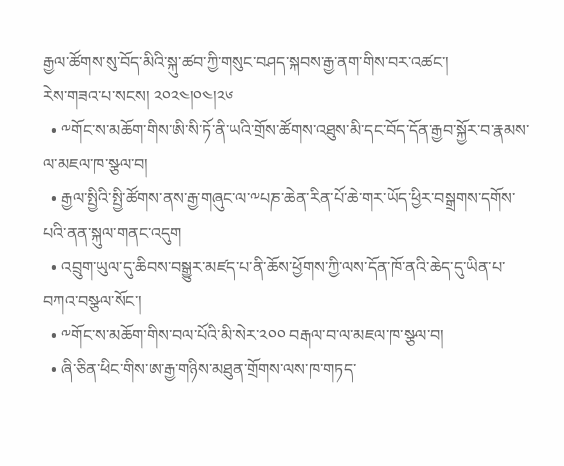རྒྱལ་ཚོགས་སུ་བོད་མིའི་སྐུ་ཚབ་ཀྱི་གསུང་བཤད་སྐབས་རྒྱ་ནག་གིས་བར་འཚང་།
རེས་གཟའ་པ་སངས། ༢༠༢༤།༠༤།༢༦
  • ༸གོང་ས་མཆོག་གིས་ཨི་སི་ཏོ་ནི་ཡའི་གྲོས་ཚོགས་འཐུས་མི་དང་བོད་དོན་རྒྱབ་སྐྱོར་བ་རྣམས་ལ་མཇལ་ཁ་སྩལ་བ།
  • རྒྱལ་སྤྱིའི་སྤྱི་ཚོགས་ནས་རྒྱ་གཞུང་ལ་༸པཎ་ཆེན་རིན་པོ་ཆེ་གར་ཡོད་ཕྱིར་བསྒྲགས་དགོས་པའི་ནན་སྐུལ་གནང་འདུག
  • འབྲུག་ཡུལ་དུ་ཆིབས་བསྒྱུར་མཛད་པ་ནི་ཆོས་ཕྱོགས་ཀྱི་ལས་དོན་ཁོ་ནའི་ཆེད་དུ་ཡིན་པ་བཀའ་བསྩལ་སོང་།
  • ༸གོང་ས་མཆོག་གིས་བལ་པོའི་མི་སེར་༢༠༠ བརྒལ་བ་ལ་མཇལ་ཁ་སྩལ་བ།
  • ཞི་ཅིན་ཕིང་གིས་ཨ་རྒྱ་གཉིས་མཐུན་གྲོགས་ལས་ཁ་གཏད་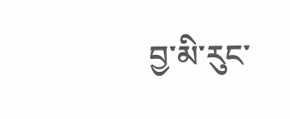བྱ་མི་རུང་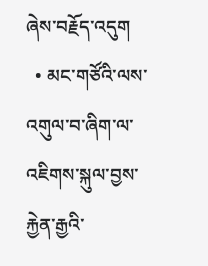ཞེས་བརྗོད་འདུག
  • མང་གཙོའི་ལས་འགུལ་བ་ཞིག་ལ་འཇིགས་སྐུལ་བྱས་རྐྱེན་རྒྱའི་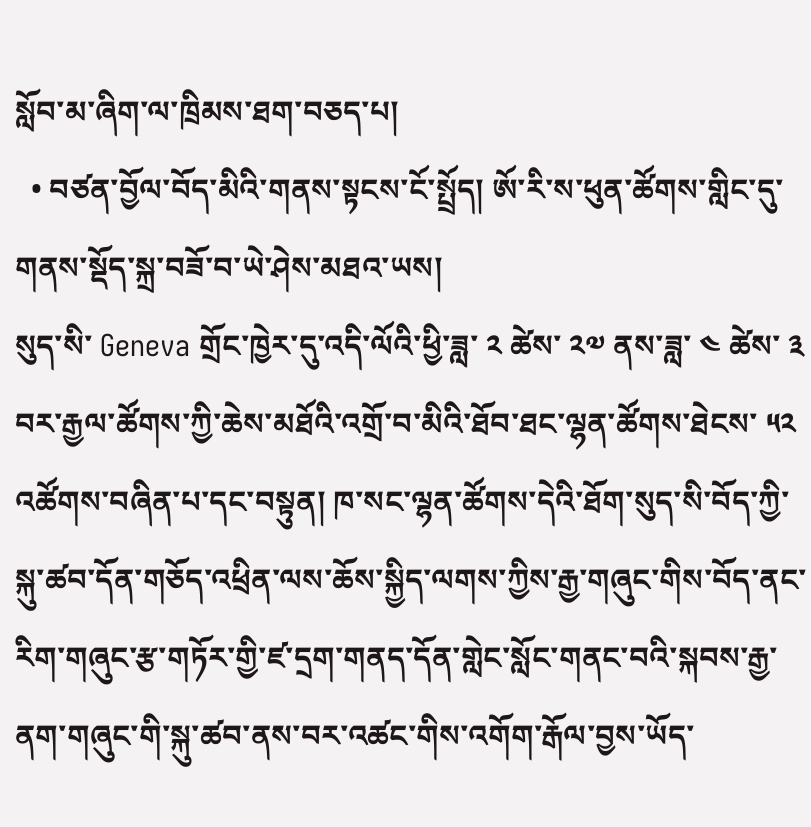སློབ་མ་ཞིག་ལ་ཁྲིམས་ཐག་བཅད་པ།
  • བཙན་བྱོལ་བོད་མིའི་གནས་སྟངས་ངོ་སྤྲོད། ཨོ་རི་ས་ཕུན་ཚོགས་གླིང་དུ་གནས་སྡོད་སྐྲ་བཟོ་བ་ཡེ་ཤེས་མཐའ་ཡས།
སུད་སི་ Geneva གྲོང་ཁྱེར་དུ་འདི་ལོའི་ཕྱི་ཟླ་ ༢ ཚེས་ ༢༧ ནས་ཟླ་ ༤ ཚེས་ ༣ བར་རྒྱལ་ཚོགས་ཀྱི་ཆེས་མཐོའི་འགྲོ་བ་མིའི་ཐོབ་ཐང་ལྷན་ཚོགས་ཐེངས་ ༥༢ འཚོགས་བཞིན་པ་དང་བསྟུན། ཁ་སང་ལྷན་ཚོགས་དེའི་ཐོག་སུད་སི་བོད་ཀྱི་སྐུ་ཚབ་དོན་གཅོད་འཕྲིན་ལས་ཆོས་སྐྱིད་ལགས་ཀྱིས་རྒྱ་གཞུང་གིས་བོད་ནང་རིག་གཞུང་རྩ་གཏོར་གྱི་ཛ་དྲག་གནད་དོན་གླེང་སློང་གནང་བའི་སྐབས་རྒྱ་ནག་གཞུང་གི་སྐུ་ཚབ་ནས་བར་འཚང་གིས་འགོག་རྒོལ་བྱས་ཡོད་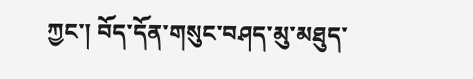ཀྱང་། བོད་དོན་གསུང་བཤད་མུ་མཐུད་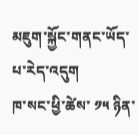མཇུག་སྐྱོང་གནང་ཡོད་པ་རེད་འདུག
ཁ་སང་ཕྱི་ཚེས་ ༡༥ ཉིན་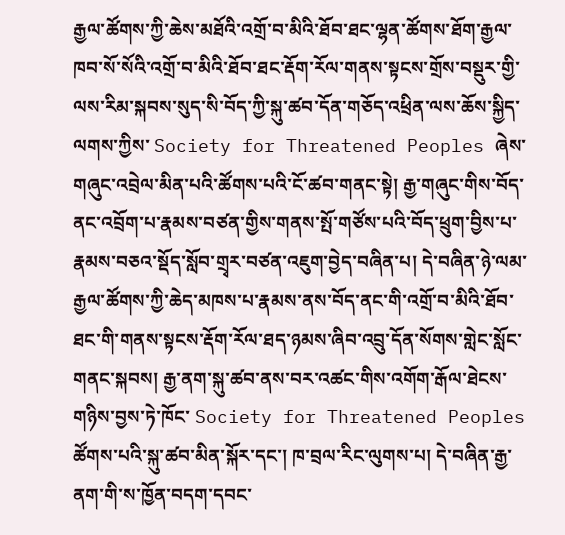རྒྱལ་ཚོགས་ཀྱི་ཆེས་མཐོའི་འགྲོ་བ་མིའི་ཐོབ་ཐང་ལྷན་ཚོགས་ཐོག་རྒྱལ་ཁབ་སོ་སོའི་འགྲོ་བ་མིའི་ཐོབ་ཐང་རྡོག་རོལ་གནས་སྟངས་གྲོས་བསྡུར་གྱི་ལས་རིམ་སྐབས་སུད་སི་བོད་ཀྱི་སྐུ་ཚབ་དོན་གཅོད་འཕྲིན་ལས་ཆོས་སྐྱིད་ལགས་ཀྱིས་ Society for Threatened Peoples ཞེས་གཞུང་འབྲེལ་མིན་པའི་ཚོགས་པའི་ངོ་ཚབ་གནང་སྟེ། རྒྱ་གཞུང་གིས་བོད་ནང་འབྲོག་པ་རྣམས་བཙན་གྱིས་གནས་སྤོ་གཙོས་པའི་བོད་ཕྲུག་བྱིས་པ་རྣམས་བཅའ་སྡོད་སློབ་གྲྭར་བཙན་འཇུག་བྱེད་བཞིན་པ། དེ་བཞིན་ཉེ་ལམ་རྒྱལ་ཚོགས་ཀྱི་ཆེད་མཁས་པ་རྣམས་ནས་བོད་ནང་གི་འགྲོ་བ་མིའི་ཐོབ་ཐང་གི་གནས་སྟངས་རྡོག་རོལ་ཐད་ཉམས་ཞིབ་འབྲུ་དོན་སོགས་གླེང་སློང་གནང་སྐབས། རྒྱ་ནག་སྐུ་ཚབ་ནས་བར་འཚང་གིས་འགོག་རྒོལ་ཐེངས་གཉིས་བྱས་ཏེ་ཁོང་ Society for Threatened Peoples ཚོགས་པའི་སྐུ་ཚབ་མིན་སྐོར་དང་། ཁ་བྲལ་རིང་ལུགས་པ། དེ་བཞིན་རྒྱ་ནག་གི་ས་ཁྱོན་བདག་དབང་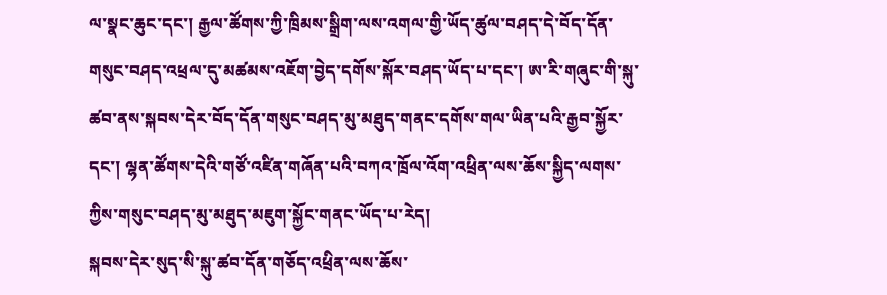ལ་སྣང་ཆུང་དང་། རྒྱལ་ཚོགས་ཀྱི་ཁྲིམས་སྒྲིག་ལས་འགལ་གྱི་ཡོད་ཚུལ་བཤད་དེ་བོད་དོན་གསུང་བཤད་འཕྲལ་དུ་མཚམས་འཇོག་བྱེད་དགོས་སྐོར་བཤད་ཡོད་པ་དང་། ཨ་རི་གཞུང་གི་སྐུ་ཚབ་ནས་སྐབས་དེར་བོད་དོན་གསུང་བཤད་མུ་མཐུད་གནང་དགོས་གལ་ཡིན་པའི་རྒྱབ་སྐྱོར་དང་། ལྷན་ཚོགས་དེའི་གཙོ་འཛིན་གཞོན་པའི་བཀའ་ཁྲོལ་འོག་འཕྲིན་ལས་ཆོས་སྐྱིད་ལགས་ཀྱིས་གསུང་བཤད་མུ་མཐུད་མཇུག་སྐྱོང་གནང་ཡོད་པ་རེད།
སྐབས་དེར་སུད་སི་སྐུ་ཚབ་དོན་གཅོད་འཕྲིན་ལས་ཆོས་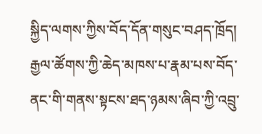སྐྱིད་ལགས་ཀྱིས་བོད་དོན་གསུང་བཤད་ཁྲོད། རྒྱལ་ཚོགས་ཀྱི་ཆེད་མཁས་པ་རྣམ་པས་བོད་ནང་གི་གནས་སྟངས་ཐད་ཉམས་ཞིབ་ཀྱི་འབྲུ་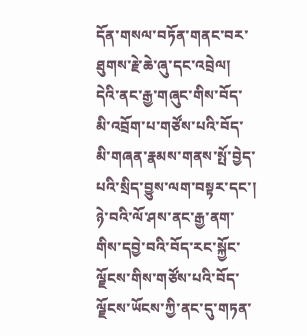དོན་གསལ་བཏོན་གནང་བར་ཐུགས་རྗེ་ཆེ་ཞུ་དང་འབྲེལ། དེའི་ནང་རྒྱ་གཞུང་གིས་བོད་མི་འབྲོག་པ་གཙོས་པའི་བོད་མི་གཞན་རྣམས་གནས་སྤོ་བྱེད་པའི་སྲིད་བྱུས་ལག་བསྟར་དང་། ཉེ་བའི་ལོ་ཤས་ནང་རྒྱ་ནག་གིས་དབྱེ་བའི་བོད་རང་སྐྱོང་ལྗོངས་གིས་གཙོས་པའི་བོད་ལྗོངས་ཡོངས་ཀྱི་ནང་དུ་གཏན་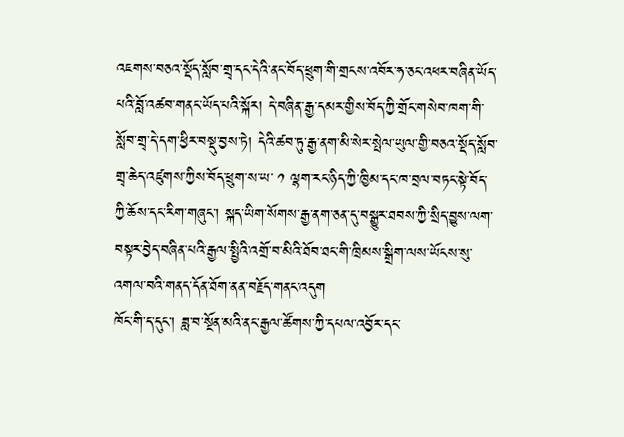འཇགས་བཅའ་སྡོད་སློབ་གྲྭ་དང་དེའི་ནང་བོད་ཕྲུག་གི་གྲངས་འབོར་ཧ་ཅང་འཕར་བཞིན་ཡོད་པའི་བློ་འཚབ་གནང་ཡོད་པའི་སྐོར། དེ་བཞིན་རྒྱ་དམར་གྱིས་བོད་ཀྱི་གྲོང་གསེབ་ཁག་གི་སློབ་གྲྭ་དེ་དག་ཕྱིར་བསྡུ་བྱས་ཏེ། དེའི་ཚབ་ཏུ་རྒྱ་ནག་མི་སེར་སྤེལ་ཡུལ་གྱི་བཅའ་སྡོད་སློབ་གྲྭ་ཆེད་འཛུགས་ཀྱིས་བོད་ཕྲུག་ས་ཡ་ ༡ ལྷག་རང་ཉིད་ཀྱི་ཁྱིམ་དང་ཁ་བྲལ་བཏང་སྟེ་བོད་ཀྱི་ཆོས་དང་རིག་གཞུང་། སྐད་ཡིག་སོགས་རྒྱ་ནག་ཅན་དུ་བསྒྱུར་ཐབས་ཀྱི་སྲིད་བྱུས་ལག་བསྟར་བྱེད་བཞིན་པའི་རྒྱལ་སྤྱིའི་འགྲོ་བ་མིའི་ཐོབ་ཐང་གི་ཁྲིམས་སྒྲིག་ལས་ཡོངས་སུ་འགལ་བའི་གནད་དོན་ཐོག་ནན་བརྗོད་གནང་འདུག
ཁོང་གི་ད་དུང་། ཟླ་བ་སྔོན་མའི་ནང་རྒྱལ་ཚོགས་ཀྱི་དཔལ་འབྱོར་དང་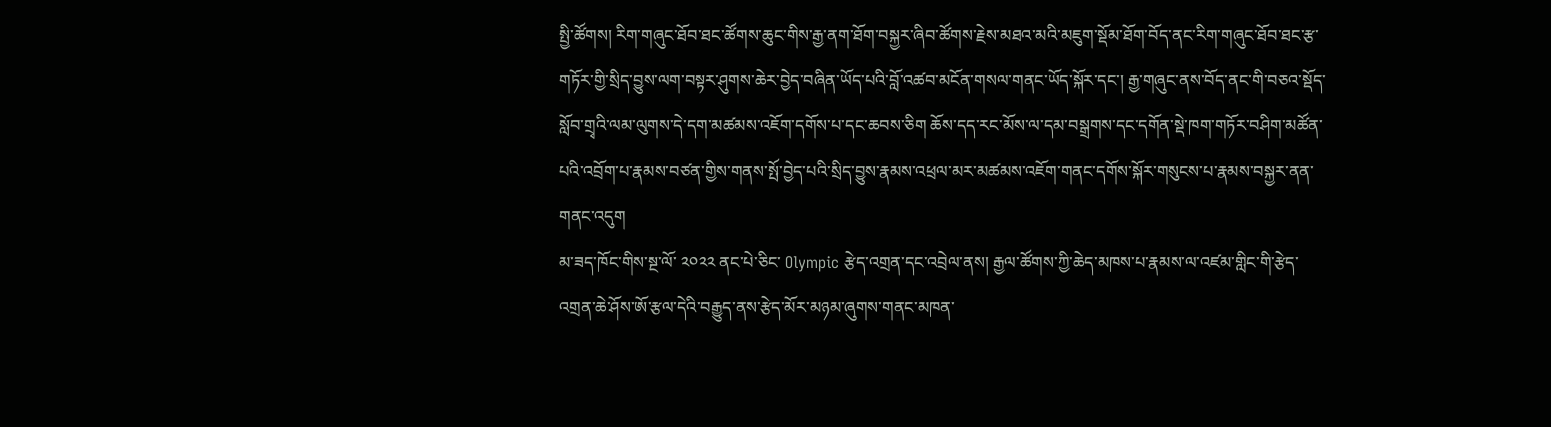སྤྱི་ཚོགས། རིག་གཞུང་ཐོབ་ཐང་ཚོགས་ཆུང་གིས་རྒྱ་ནག་ཐོག་བསྐྱར་ཞིབ་ཚོགས་རྗེས་མཐའ་མའི་མཇུག་སྡོམ་ཐོག་བོད་ནང་རིག་གཞུང་ཐོབ་ཐང་རྩ་གཏོར་གྱི་སྲིད་བྱུས་ལག་བསྟར་ཤུགས་ཆེར་བྱེད་བཞིན་ཡོད་པའི་བློ་འཚབ་མངོན་གསལ་གནང་ཡོད་སྐོར་དང་། རྒྱ་གཞུང་ནས་བོད་ནང་གི་བཅའ་སྡོད་སློབ་གྲྭའི་ལམ་ལུགས་དེ་དག་མཚམས་འཇོག་དགོས་པ་དང་ཆབས་ཅིག ཆོས་དད་རང་མོས་ལ་དམ་བསྒྲགས་དང་དགོན་སྡེ་ཁག་གཏོར་བཤིག་མཚོན་པའི་འབྲོག་པ་རྣམས་བཙན་གྱིས་གནས་སྤོ་བྱེད་པའི་སྲིད་བྱུས་རྣམས་འཕྲལ་མར་མཚམས་འཇོག་གནང་དགོས་སྐོར་གསུངས་པ་རྣམས་བསྐྱར་ནན་གནང་འདུག
མ་ཟད་ཁོང་གིས་སྔ་ལོ་ ༢༠༢༢ ནང་པེ་ཅིང་ Olympic རྩེད་འགྲན་དང་འབྲེལ་ནས། རྒྱལ་ཚོགས་ཀྱི་ཆེད་མཁས་པ་རྣམས་ལ་འཛམ་གླིང་གི་རྩེད་འགྲན་ཆེ་ཤོས་ཨོ་རྩལ་དེའི་བརྒྱུད་ནས་རྩེད་མོར་མཉམ་ཞུགས་གནང་མཁན་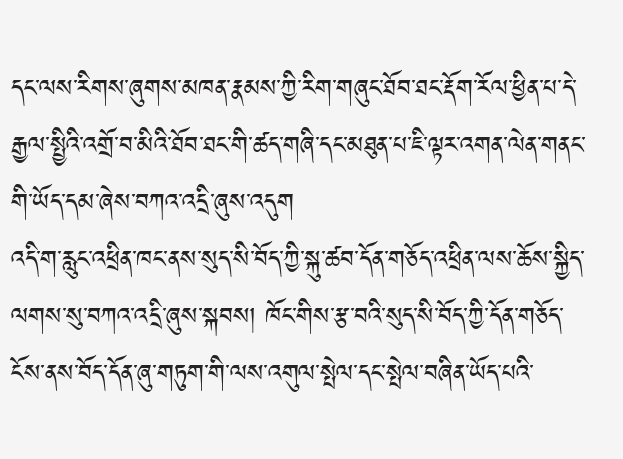དང་ལས་རིགས་ཞུགས་མཁན་རྣམས་ཀྱི་རིག་གཞུང་ཐོབ་ཐང་རྡོག་རོལ་ཕྱིན་པ་དེ་རྒྱལ་སྤྱིའི་འགྲོ་བ་མིའི་ཐོབ་ཐང་གི་ཚད་གཞི་དང་མཐུན་པ་ཇི་ལྟར་འགན་ལེན་གནང་གི་ཡོད་དམ་ཞེས་བཀའ་འདྲི་ཞུས་འདུག
འདི་ག་རླུང་འཕྲིན་ཁང་ནས་སུད་སི་བོད་ཀྱི་སྐུ་ཚབ་དོན་གཅོད་འཕྲིན་ལས་ཆོས་སྐྱིད་ལགས་སུ་བཀའ་འདྲི་ཞུས་སྐབས། ཁོང་གིས་རྩ་བའི་སུད་སི་བོད་ཀྱི་དོན་གཅོད་ངོས་ནས་བོད་དོན་ཞུ་གཏུག་གི་ལས་འགུལ་སྤེལ་དང་སྤེལ་བཞིན་ཡོད་པའི་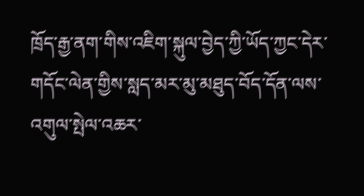ཁྲོད་རྒྱ་ནག་གིས་འཇིག་སྐུལ་བྱེད་ཀྱི་ཡོད་ཀྱང་དེར་གདོང་ལེན་གྱིས་སླད་མར་མུ་མཐུད་བོད་དོན་ལས་འགུལ་སྤེལ་འཆར་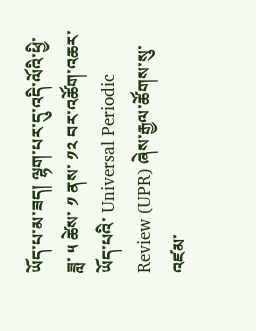ཡོད་པ་མ་ཟད། ལྷག་པར་དུ་འདི་ལོའི་ཕྱི་ཟླ་ ༥ ཚེས་ ༡ ནས་ ༡༢ བར་འཚོག་འཆར་ཡོད་པའི་ Universal Periodic Review (UPR) ཞེས་རྒྱལ་ཚོགས་སུ་འཛམ་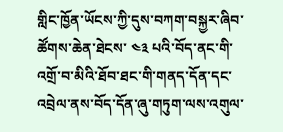གླིང་ཁྱོན་ཡོངས་ཀྱི་དུས་བཀག་བསྐྱར་ཞིབ་ཚོགས་ཆེན་ཐེངས་ ༤༣ པའི་བོད་ནང་གི་འགྲོ་བ་མིའི་ཐོབ་ཐང་གི་གནད་དོན་དང་འབྲེལ་ནས་བོད་དོན་ཞུ་གཏུག་ལས་འགུལ་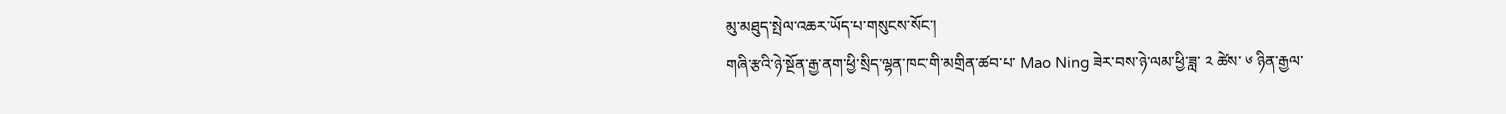མུ་མཐུད་སྤེལ་འཆར་ཡོད་པ་གསུངས་སོང་།
གཞི་རྩའི་ཉེ་སྔོན་རྒྱ་ནག་ཕྱི་སྲིད་ལྷན་ཁང་གི་མགྲིན་ཚབ་པ་ Mao Ning ཟེར་བས་ཉེ་ལམ་ཕྱི་ཟླ་ ༢ ཚེས་ ༦ ཉིན་རྒྱལ་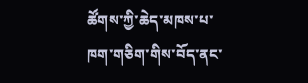ཚོགས་ཀྱི་ཆེད་མཁས་པ་ཁག་གཅིག་གིས་བོད་ནང་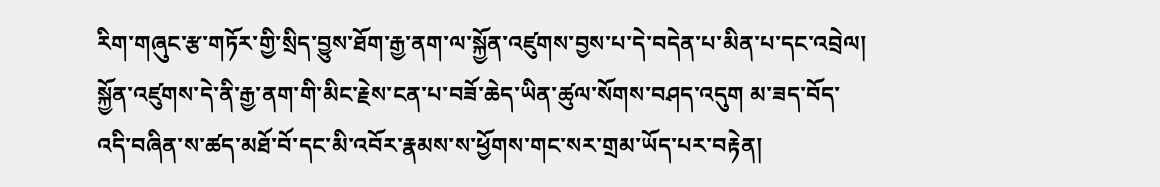རིག་གཞུང་རྩ་གཏོར་གྱི་སྲིད་བྱུས་ཐོག་རྒྱ་ནག་ལ་སྐྱོན་འཛུགས་བྱས་པ་དེ་བདེན་པ་མིན་པ་དང་འབྲེལ། སྐྱོན་འཛུགས་དེ་ནི་རྒྱ་ནག་གི་མིང་རྗེས་ངན་པ་བཟོ་ཆེད་ཡིན་ཚུལ་སོགས་བཤད་འདུག མ་ཟད་བོད་འདི་བཞིན་ས་ཚད་མཐོ་བོ་དང་མི་འབོར་རྣམས་ས་ཕྱོགས་གང་སར་གྲམ་ཡོད་པར་བརྟེན།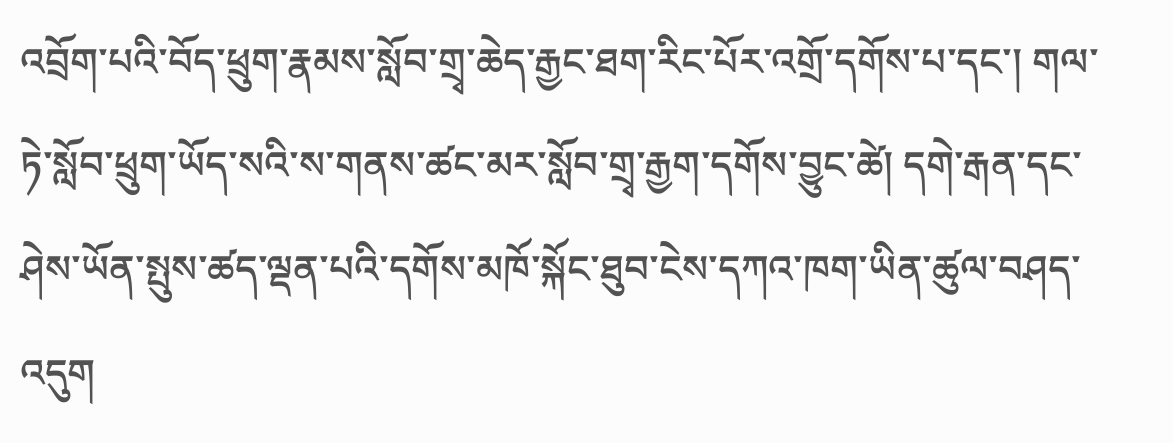འབྲོག་པའི་བོད་ཕྲུག་རྣམས་སློབ་གྲྭ་ཆེད་རྒྱང་ཐག་རིང་པོར་འགྲོ་དགོས་པ་དང་། གལ་ཏེ་སློབ་ཕྲུག་ཡོད་སའི་ས་གནས་ཚང་མར་སློབ་གྲྭ་རྒྱག་དགོས་བྱུང་ཚེ། དགེ་རྒན་དང་ཤེས་ཡོན་སྤུས་ཚད་ལྡན་པའི་དགོས་མཁོ་སྐོང་ཐུབ་ངེས་དཀའ་ཁག་ཡིན་ཚུལ་བཤད་འདུག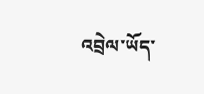འབྲེལ་ཡོད་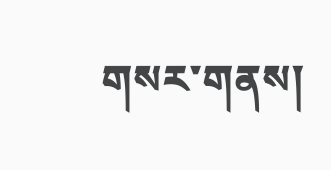གསར་གནས།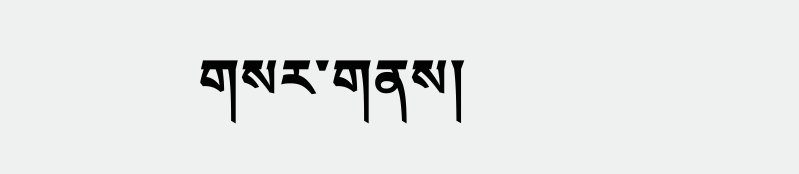གསར་གནས།